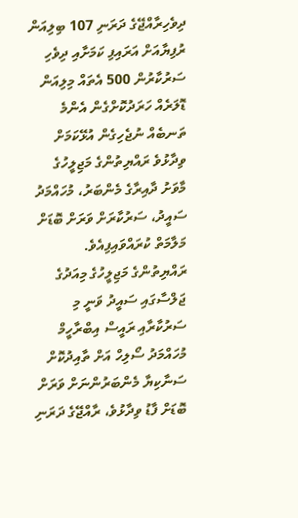ދިވެހިރާއްޖޭގެ ދަރަނި 107 ބިލިއަން ރުފިޔާއަށް އަރައިފި ކަމަށާއި ދިވެހި ސަރުކާރުން 500 އެތައް މިލިއަން ޑޮލަރެއް ހަރަދުކޮށްގެން އެންމެ ތަނބެއް ނުޖެހިގެން އުޅޭކަމަށް ވިދާޅުވެ ރައްޔިތުންގެ މަޖިލީހުގެ މާވަށު ދާއިރާގެ މެންބަރު، މުހައްމަދު ސައީދު، ސަރުކާރަށް ވަރަށް ބޮޑަށް މަލާމަތް ކުރައްވައިފިއެވެ.
ރައްޔިތުންގެ މަޖިލީހުގެ މިއަދުގެ ޖަލްސާގައި ސައީދު ވަނީ މި ސަރުކާރާއި ރައީސް އިބްރާހީމް މުހައްމަދު ސޯލިހް އަށް ތާއިދުކޮށް ސަނާކިޔާ މެންބަރުންނަށް ވަރަށް ބޮޑަށް ފާޑު ވިދާޅުވެ، ރާއްޖޭގެ ދަރަނި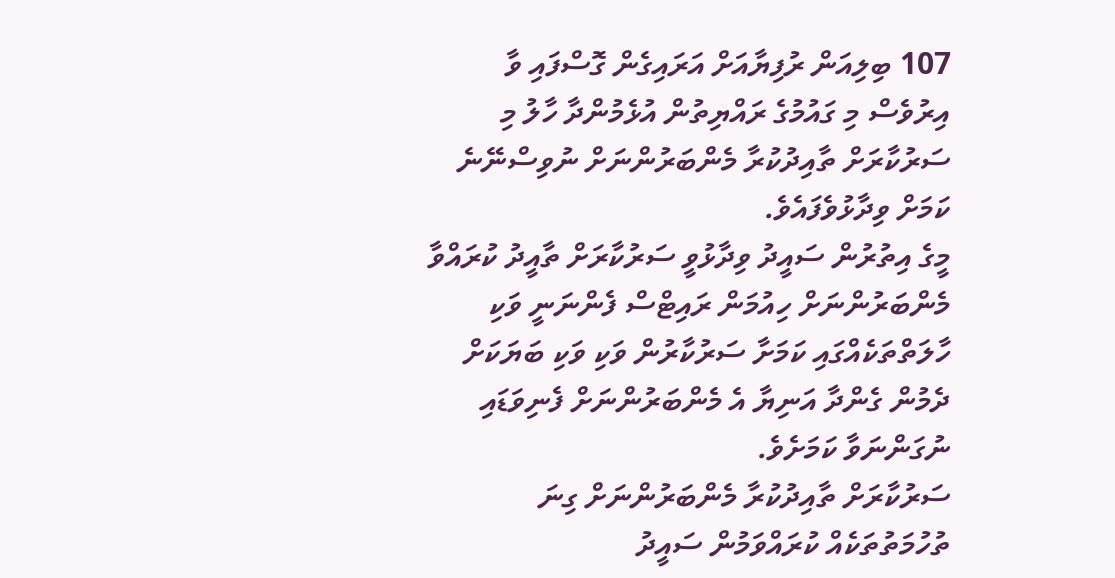107 ބިލިއަން ރުފިޔާއަށް އަރައިގެން ގޮސްފައި ވާ އިރުވެސް މި ގައުމުގެ ރައްޔިތުން އުޅެމުންދާ ހާލު މި ސަރުކާރަށް ތާއިދުކުރާ މެންބަރުންނަށް ނުވިސްނޭނެ ކަމަށް ވިދާޅުވެފައެވެ.
މީގެ އިތުރުން ސައީދު ވިދާޅުވީ ސަރުކާރަށް ތާއީދު ކުރައްވާ މެންބަރުންނަށް ހިއުމަން ރައިޓްސް ފެންނަނީ ވަކި ހާލަތްތަކެއްގައި ކަމަށާ ސަރުކާރުން ވަކި ވަކި ބަޔަކަށް ދެމުން ގެންދާ އަނިޔާ އެ މެންބަރުންނަށް ފެނިވަޑައި ނުގަންނަވާ ކަމަށެވެ.
ސަރުކާރަށް ތާއިދުކުރާ މެންބަރުންނަށް ގިނަ ތުހުމަތުތަކެއް ކުރައްވަމުން ސައީދު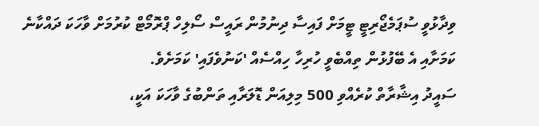ވިދާޅުވީ ސުޕަމެޖޯރިޓީ ޓީމަށް ފައިސާ ދިނުމުން ރައީސް ސޯލިހް ޕްރޮމޯޓް ކުރުމަށް ވާހަކަ ދައްކާނެ ކަމަށާއި އެ ބޭފުޅުން ތިއްބެވީ ހުރިހާ ހިއްސެއް 'ކަނުވެފައި' ކަމަށެވެ.
ސައީދު އިޝާރާތް ކުރެއްވި 500 މިލިއަން ޑޮލަރާއި ތަންބުގެ ވާހަކަ އަކީ،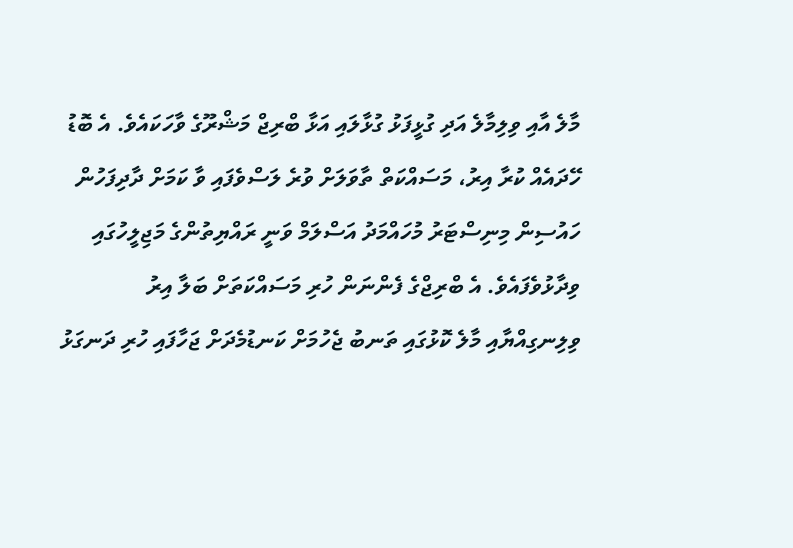މާލެ އާއި ވިލިމާލެ އަދި ގުޅީފަޅު ގުޅާލައި އަޅާ ބްރިޖް މަޝްރޫގެ ވާހަކައެވެ. އެ ބޮޑު ހޭދައެއް ކުރާ އިރު، މަސައްކަތް ތާވަލަށް ވުރެ ލަސްވެފައި ވާ ކަމަށް ދާދިފަހުން ހައުސިން މިނިސްޓަރު މުހައްމަދު އަސްލަމް ވަނީ ރައްޔިތުންގެ މަޖިލީހުގައި ވިދާޅުވެފައެވެ. އެ ބްރިޖްގެ ފެންނަން ހުރި މަސައްކަތަށް ބަލާ އިރު ވިލިނގިއްޔާއި މާލެ ކޮޅުގައި ތަނބު ޖެހުމަށް ކަނޑުމެދަށް ޖަހާފައި ހުރި ދަނގަޅު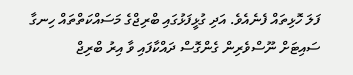ފަލަ ހޮޅިތައް ފެނެއެވެ. އަދި ގުޅީފަޅުގައި ބްރިޖްގެ މަސައްކަތްތައް ހިނގާ ސައިޓަށް ނޫސްވެރިން ގެންގޮސް ދައްކާފައި ވާ އިރު ބްރިޖް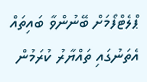ޕްލެޓްފޯމަށް ބޭނުންވާ ބައިތައް އެތަނުގައި ތައްޔާރު ކުރަމުން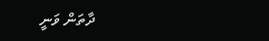ދާތަން ވަނީ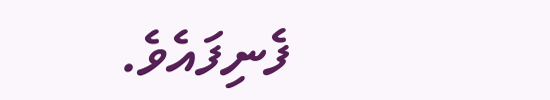ފެނިފައެވެ.